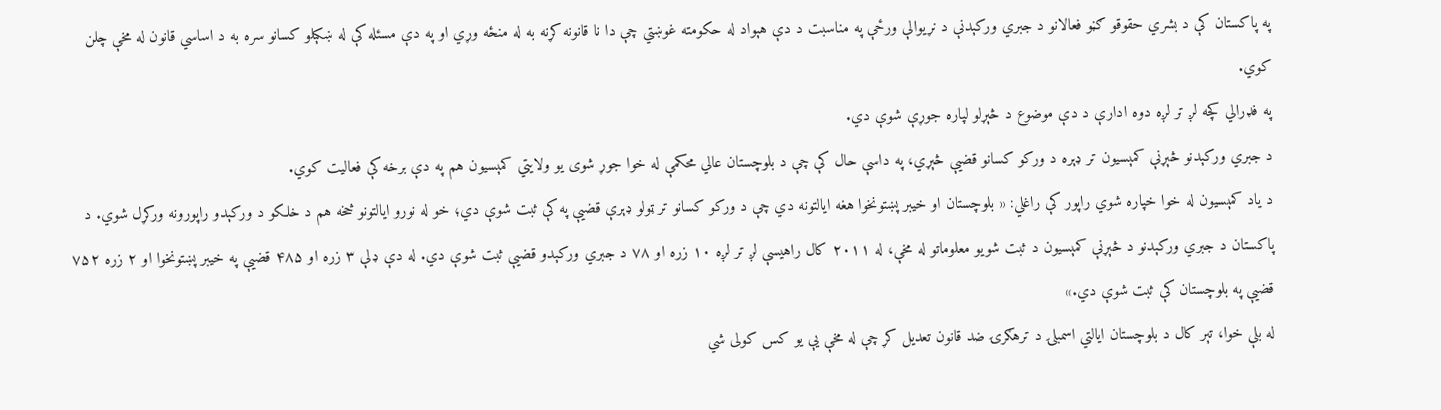په پاکستان کې د بشري حقوقو ګڼو فعالانو د جبري ورکېدنې د نړیوالې ورځې په مناسبت د دې هېواد له حکومته غوښتي چې دا نا قانونه کړنه به له منځه وړي او په دې مسئله کې له ښکېلو کسانو سره به د اساسي قانون له مخې چلن کوي.
په فډرالي کچه لږ تر لږه دوه ادارې د دې موضوع د څېړلو لپاره جوړې شوې دي.
د جبري ورکېدنو څېړنې کمېسیون تر ډېره د ورکو کسانو قضیې څېړي، په داسې حال کې چې د بلوچستان عالي محکمې له خوا جوړ شوی یو ولایتي کمېسیون هم په دې برخه کې فعالیت کوي.
د یاد کمېسیون له خوا خپاره شوي راپور کې راغلي: « بلوچستان او خیبر پښتونخوا هغه ایالتونه دي چې د ورکو کسانو تر ټولو ډېرې قضیې په کې ثبت شوې دي؛ خو له نورو ایالتونو څخه هم د خلکو د ورکېدو راپورونه ورکړل شوي. د پاکستان د جبري ورکېدنو د څېړنې کمېسیون د ثبت شویو معلوماتو له مخې، له ۲۰۱۱ کال راهیسې لږ تر لږه ۱۰ زره او ۷۸ د جبري ورکېدو قضیې ثبت شوې دي. له دې ډلې ۳ زره او ۴۸۵ قضیې په خیبر پښتونخوا او ۲ زره ۷۵۲ قضیې په بلوچستان کې ثبت شوې دي.»
له بلې خوا، تېر کال د بلوچستان ایالتي اسمبلۍ د ترهګرۍ ضد قانون تعدیل کړ چې له مخې یې یو کس کولی شي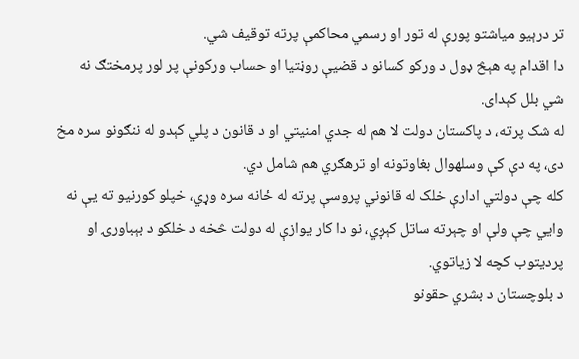تر درېیو میاشتو پورې له تور او رسمي محاکمې پرته توقیف شي.
دا اقدام په هېڅ ډول د ورکو کسانو د قضیې روڼتیا او حساب ورکونې پر لور پرمختګ نه شي بلل کېدای.
له شک پرته، د پاکستان دولت لا هم له جدي امنیتي او د قانون د پلي کېدو له ننګونو سره مخ دی، په دې کې وسلهوال بغاوتونه او ترهګري هم شامل دي.
کله چې دولتي ادارې خلک له قانوني پروسې پرته له ځانه سره وړي، خپلو کورنیو ته یې نه وايي چې ولې او چېرته ساتل کېږي، نو دا کار یوازې له دولت څخه د خلکو د بېباورۍ او پردیتوب کچه لا زیاتوي.
د بلوچستان د بشري حقونو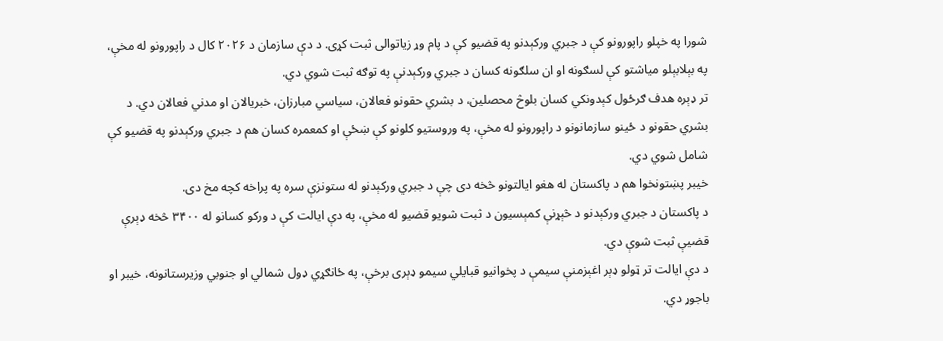شورا په خپلو راپورونو کې د جبري ورکېدنو په قضیو کې د پام وړ زیاتوالی ثبت کړی. د دې سازمان د ۲۰۲۶ کال د راپورونو له مخې، په بېلابېلو میاشتو کې لسګونه او ان سلګونه کسان د جبري ورکېدنې په توګه ثبت شوي دي.
تر ډېره هدف ګرځول کېدونکي کسان بلوڅ محصلین، د بشري حقونو فعالان، سیاسي مبارزان، خبریالان او مدني فعالان دي. د بشري حقونو د ځینو سازمانونو د راپورونو له مخې، په وروستیو کلونو کې ښځې او کمعمره کسان هم د جبري ورکېدنو په قضیو کې شامل شوي دي.
خیبر پښتونخوا هم د پاکستان له هغو ایالتونو څخه دی چې د جبري ورکېدنو له ستونزې سره په پراخه کچه مخ دی.
د پاکستان د جبري ورکېدنو د څېړنې کمېسیون د ثبت شویو قضیو له مخې، په دې ایالت کې د ورکو کسانو له ۳۴۰۰ څخه ډېرې قضیې ثبت شوې دي.
د دې ایالت تر ټولو ډېر اغېزمنې سیمې د پخوانیو قبایلي سیمو ډېری برخې، په ځانګړي ډول شمالي او جنوبي وزیرستانونه، خیبر او باجوړ دي.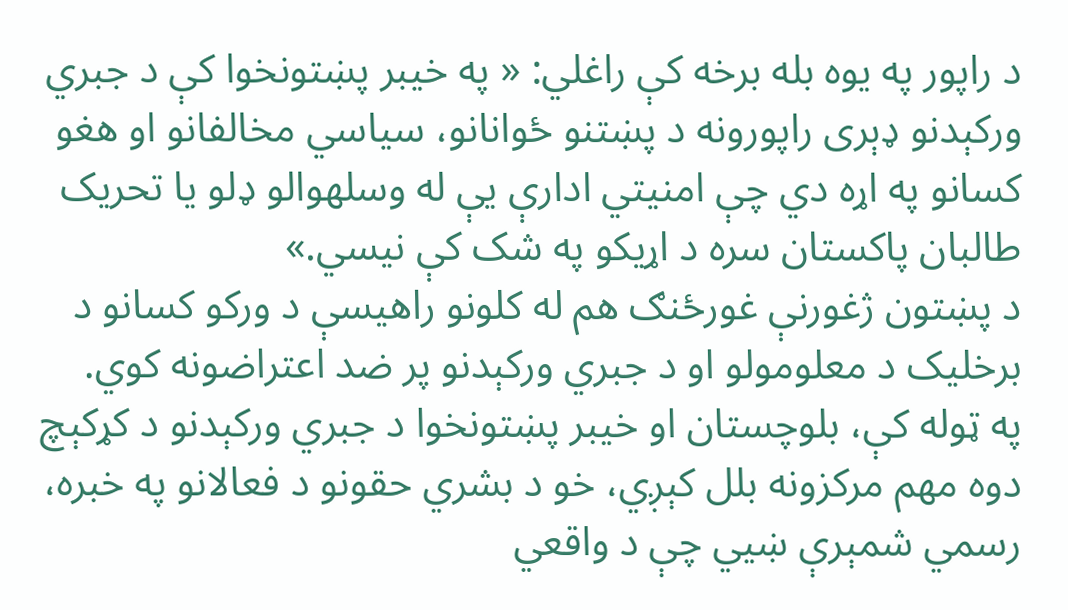د راپور په یوه بله برخه کې راغلي: « په خیبر پښتونخوا کې د جبري ورکېدنو ډېری راپورونه د پښتنو ځوانانو، سیاسي مخالفانو او هغو کسانو په اړه دي چې امنیتي ادارې یې له وسلهوالو ډلو یا تحریک طالبان پاکستان سره د اړیکو په شک کې نیسي.»
د پښتون ژغورنې غورځنګ هم له کلونو راهیسې د ورکو کسانو د برخلیک د معلومولو او د جبري ورکېدنو پر ضد اعتراضونه کوي.
په ټوله کې، بلوچستان او خیبر پښتونخوا د جبري ورکېدنو د کړکېچ دوه مهم مرکزونه بلل کېږي، خو د بشري حقونو د فعالانو په خبره، رسمي شمېرې ښيي چې د واقعي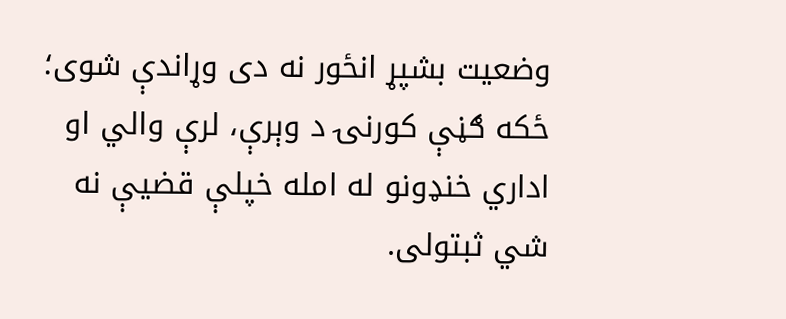وضعیت بشپړ انځور نه دی وړاندې شوی؛ ځکه ګڼې کورنۍ د وېرې، لرې والي او اداري خنډونو له امله خپلې قضیې نه شي ثبتولی.